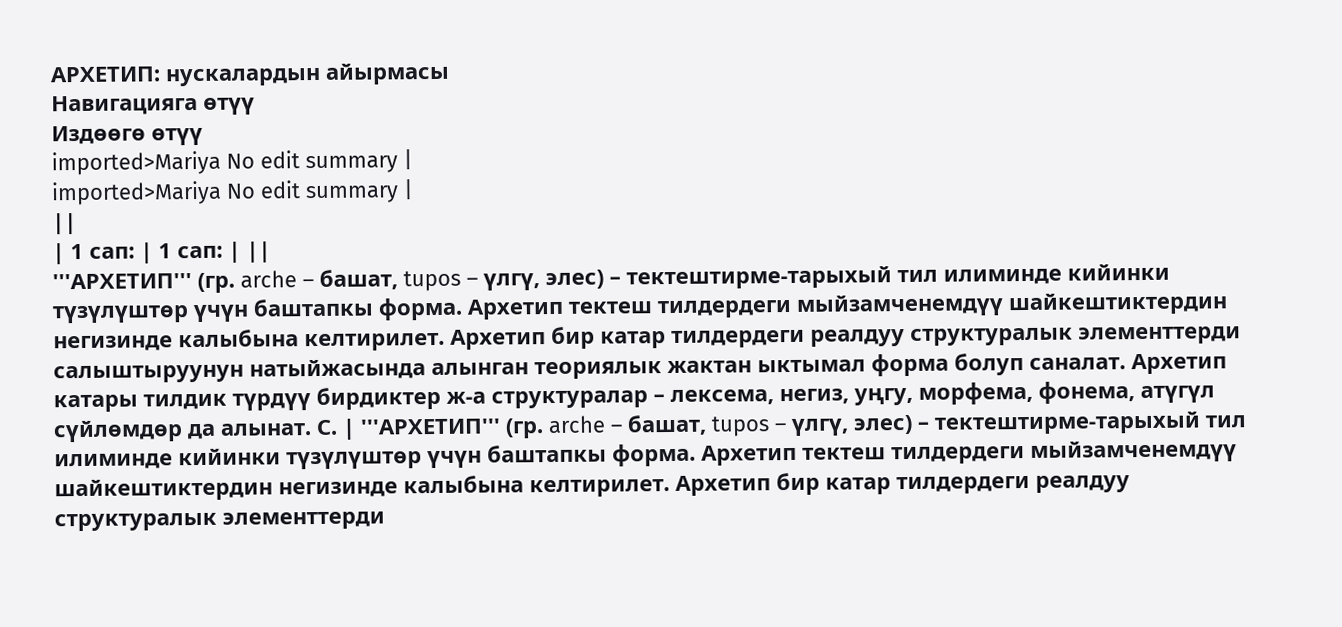АРХЕТИП: нускалардын айырмасы
Навигацияга өтүү
Издөөгө өтүү
imported>Mariya No edit summary |
imported>Mariya No edit summary |
||
| 1 сап: | 1 сап: | ||
'''АРХЕТИП''' (гр. arche – башат, tupos – үлгү, элес) – тектештирме-тарыхый тил илиминде кийинки түзүлүштөр үчүн баштапкы форма. Архетип тектеш тилдердеги мыйзамченемдүү шайкештиктердин негизинде калыбына келтирилет. Архетип бир катар тилдердеги реалдуу структуралык элементтерди салыштыруунун натыйжасында алынган теориялык жактан ыктымал форма болуп саналат. Архетип катары тилдик түрдүү бирдиктер ж-а структуралар – лексема, негиз, уңгу, морфема, фонема, атүгүл сүйлөмдөр да алынат. С. | '''АРХЕТИП''' (гр. arche – башат, tupos – үлгү, элес) – тектештирме-тарыхый тил илиминде кийинки түзүлүштөр үчүн баштапкы форма. Архетип тектеш тилдердеги мыйзамченемдүү шайкештиктердин негизинде калыбына келтирилет. Архетип бир катар тилдердеги реалдуу структуралык элементтерди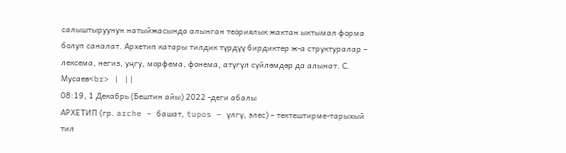салыштыруунун натыйжасында алынган теориялык жактан ыктымал форма болуп саналат. Архетип катары тилдик түрдүү бирдиктер ж-а структуралар – лексема, негиз, уңгу, морфема, фонема, атүгүл сүйлөмдөр да алынат. С. Мусаев<br> | ||
08:19, 1 Декабрь (Бештин айы) 2022 -деги абалы
АРХЕТИП (гр. arche – башат, tupos – үлгү, элес) – тектештирме-тарыхый тил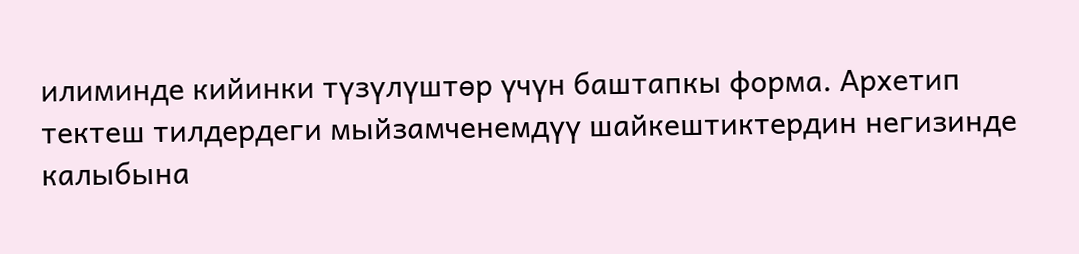илиминде кийинки түзүлүштөр үчүн баштапкы форма. Архетип тектеш тилдердеги мыйзамченемдүү шайкештиктердин негизинде калыбына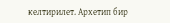келтирилет. Архетип бир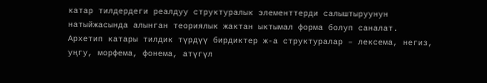катар тилдердеги реалдуу структуралык элементтерди салыштыруунун натыйжасында алынган теориялык жактан ыктымал форма болуп саналат. Архетип катары тилдик түрдүү бирдиктер ж-а структуралар – лексема, негиз, уңгу, морфема, фонема, атүгүл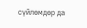сүйлөмдөр да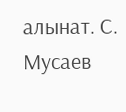алынат. С. Мусаев